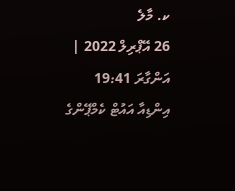ކ. މާލެ
26 އޭޕްރިލް 2022 | އަންގާރަ 19:41
އިންޑިއާ އައުޓް ކެމްޕޭންގެ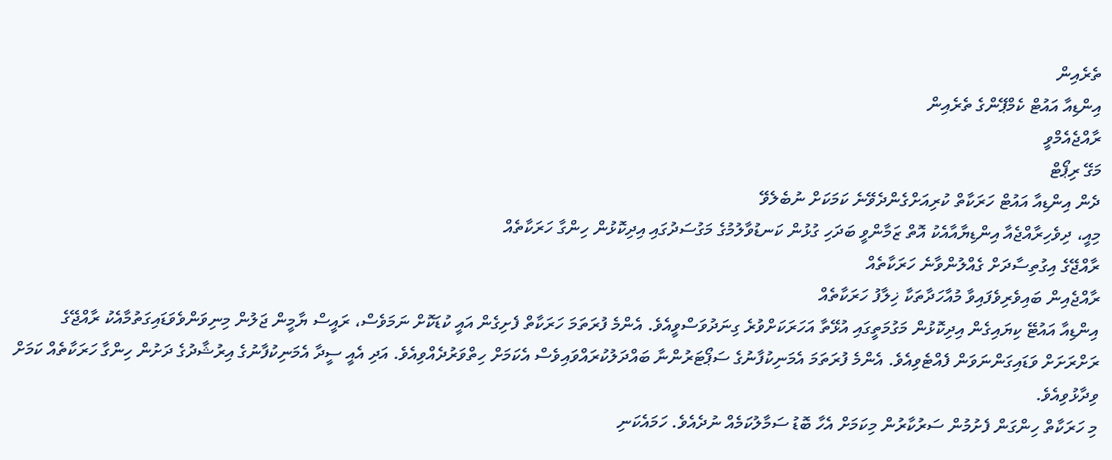ތެރެއިން
އިންޑިއާ އައުޓް ކެމްޕޭންގެ ތެރެއިން
ރާއްޖެއެމްވީ
މަގޭ ރިޕޯޓް
ދެން އިންޑިއާ އައުޓް ހަރަކާތް ކުރިއަށްގެންދެވޭނެ ކަމަކަށް ނުބެލެވޭ
މިއީ، ދިވެހިރާއްޖެއާ އިންޑިޔާއާއެކު އޮތް ޒަމާންވީ ބަދަހި ގުޅުން ކަނޑުވާލުމުގެ މަގުސަދުގައި އިދިކޮޅުން ހިންގާ ހަރަކާތެއް
ރާއްޖޭގެ އިގުތިސާދަށް ގެއްލުންވާނެ ހަރަކާތެއް
ރާއްޖެއިން ބައިވެރިވެފައިވާ މުއާހަދާތަކާ ޚިލާފު ހަރަކާތެއް
އިންޑިއާ އައުޓޭ ކިޔައިގެން އިދިކޮޅުން މަގުމަތީގައި އުޅޭތާ އަހަރަކަށްވުރެ ގިނަދުވަސްވީއެވެ. އެންމެ ފުރަތަމަ ހަރަކާތް ފެށިގެން އައީ ކުޑަކޮށް ނަމަވެސް، ރައީސް ޔާމީން ޖަލުން މިނިވަންވެވަޑައިގަތުމާއެކު ރާއްޖޭގެ ރަށްރަށަށް ވަޑައިގަންނަވަން ފެއްޓެވިއެވެ. އެންމެ ފުރަތަމަ އެމަނިކުފާނުގެ ސަޕޯޓަރުންނާ ބައްދަލުކުރައްވައިވެސް އެކަމަށް ހިތްވަރުދެއްވިއެވެ. އަދި އެއީ ސީދާ އެމަނިކުފާނުގެ އިރުޝާދުގެ ދަށުން ހިންގާ ހަރަކާތެއް ކަމަށް ވިދާޅުވިއެވެ.
މި ހަރަކާތް ހިންގަން ފެށުމުން ސަރުކާރުން މިކަމަށް އެހާ ބޮޑު ސަމާލުކަމެއް ނުދެއެވެ. ހަމައެކަނި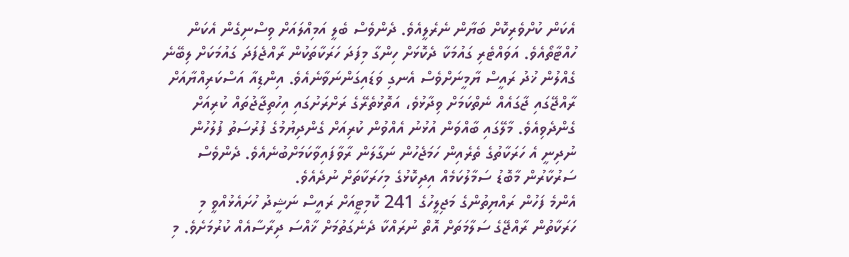އެކަން ކުށްވެރިކޮށް ބަޔާން ނެރެލީއެވެ. ދެންވެސް ބެލީ އަމިއްލައަށް ވިސްނިގެން އެކަން ހުއްޓާތޯއެވެ. އަވައްޓެރި ގައުމަކާ ދެކޮޅަށް ހިންގާ މިފަދަ ހަރަކާތަކުން ރާއްޖެފަދަ ގައުމަކަށް ލިބޭނެ ގެއްލުން ޚުދު ރައީސް ޔާމީނަށްވެސް އެނގި ވަޑައިގަންނަވާނެއެވެ. އިންޑިއާ އަސްކަރިއްޔާއަށް ރާއްޖޭގައި ޖާގައެއް ނެތްކަމަށް ވިދާޅުވެ، އަތޮޅުތެރޭގެ ރަށްރަށުގައި އިހުތިޖާޖުތައް ކުރިއަށް ގެންދެވިއެވެ. މާލޭގައި ބާއްވަން އުޅުނު އެއްވުން ކުރިއަށް ގެންދިޔުމުގެ ފުރުސަތު ފުލުހުން ނުދިނީ އެ ހަރަކާތުގެ ތެރެއިން ހަމަޖެހުން ނަގާލަން ރާވާފައިވާކަމަށްބުނެއެވެ. ދެންވެސް ސަރުކާރުން މާބޮޑު ސަމާލުކަމެއް އިދިކޮޅުގެ މިހަރަކާތަށް ނުދެއެވެ.
އެންމެ ފަހުން ރައްޔިތުންގެ މަޖިލީހުގެ 241 ކޮމިޓީއަށް ރައީސް ނަޝީދު ހުށައެޅުއްވީ މި ހަރަކާތުން ރާއްޖޭގެ ސަލާމަތަށް އޮތް ނުރައްކާ ދެނެގަތުމަށް ޚާއްސަ ދިރާސާއެއް ކުރުމަށެވެ. މި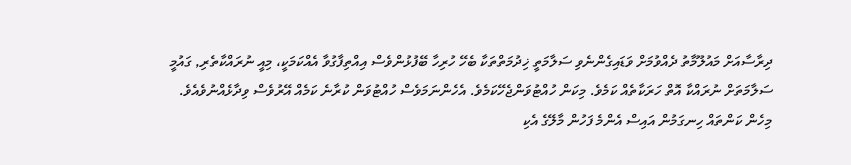ދިރާސާއަށް މައުލޫމާތު ދެއްވުމަށް ވަޑައިގެންނެވި ސަލާމަތީ ޚިދުމަތްތަކާ ބެހޭ ހުރިހާ ބޭފުޅުންވެސް އިއްތިފާގުވާ އެއްކަމަކީ، މިއީ ނުރައްކާތެރި, ގައުމީ ސަލާމަތަށް ނުރައްކާ އޮތް ހަރަކާތެއް ކަމެވެ. މިކަން ހުއްޓުވަންޖެހޭކަމެވެ. އެހެންނަމަވެސް ހުއްޓުވަން ކުރާނެ ކަމެއް އޭރުވެސް ވިދާޅެއްނުވެއެވެ.
މިހެން ކަންތައް ހިނގަމުން އައިސް އެންމެ ފަހުން މާލޭގެ އެކި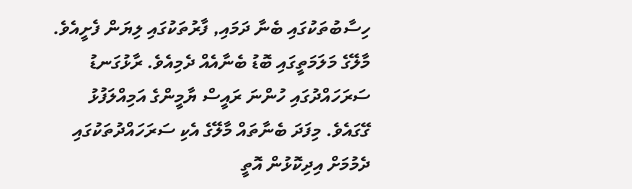ހިސާބުތަކުގައި ބެނާ ދަމައި, ފާރުތަކުގައި ލިޔަން ފެށީއެވެ. މާލޭގެ މަލަމަތީގައި ބޮޑު ބެނާއެއް ދެމިއެވެ. ރާޅުގަނޑު ސަރަހައްދުގައި ހުންނަ ރައީސް ޔާމީންގެ އަމިއްލަފުޅު ގޭގައެވެ. މިފަދަ ބެނާތައް މާލޭގެ އެކި ސަރަހައްދުތަކުގައި ދެމުމަށް އިދިކޮޅުން އޮތީ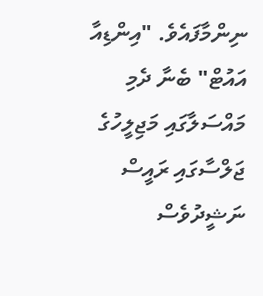ނިންމާފައެވެ. "އިންޑިއާ އައުޓް" ބެނާ ދެމި މައްސަލާގައި މަޖިލީހުގެ ޖަލްސާގައި ރައީސް ނަޝީދުވެސް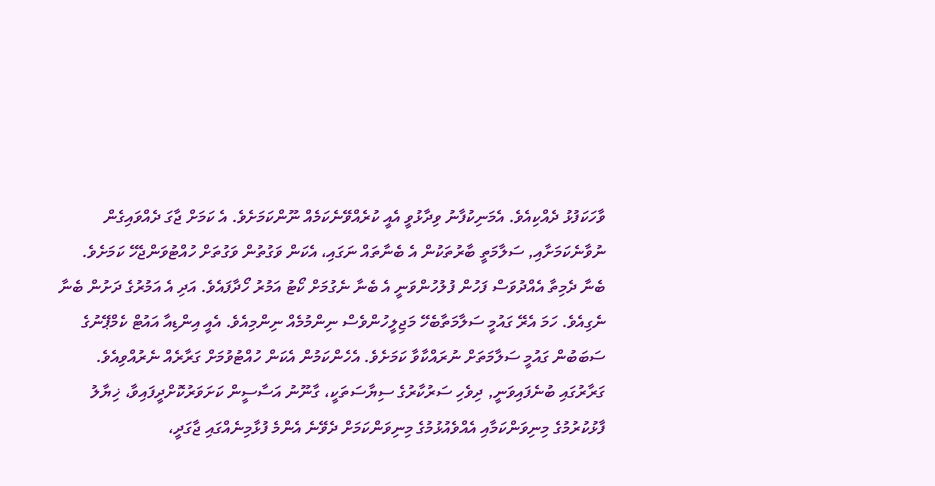ވާހަކަފުޅު ދެއްކިއެވެ. އެމަނިކުފާނު ވިދާޅުވީ އެއީ ކުރެއްވޭނެކަމެއް ނޫންކަމަށެވެ. އެ ކަމަށް ޖާގަ ދެއްވައިގެން ނުވާނެކަމަށާއި, ސަލާމަތީ ބާރުތަކުން އެ ބެނާތައް ނަގައި، އެކަން ވަގުތުން ވަގުތަށް ހުއްޓުވަންޖެހޭ ކަމަށެވެ.
ބެނާ ދެމިތާ އެއްދުވަސް ފަހުން ފުލުހުންވަނީ އެ ބެނާ ނެގުމަށް ކޯޓު އަމުރު ހޯދާފައެވެ. އަދި އެ އަމުރުގެ ދަށުން ބެނާ ނެގިއެވެ. ހަމަ އެރޭ ގައުމީ ސަލާމަތާބެހޭ މަޖިލީހުންވެސް ނިންމުމެއް ނިންމިއެވެ. އެއީ އިންޑިއާ އައުޓް ކެމްޕޭނުގެ ސަބަބުން ގައުމީ ސަލާމަތަށް ނުރައްކާވާ ކަމަށެވެ. އެހެންކަމުން އެކަން ހުއްޓުވުމަށް ގަރާރެއް ނެރުއްވިއެވެ.
ގަރާރުގައި ބުނެފައިވަނީ, ދިވެހި ސަރުކާރުގެ ސިޔާސަތަކީ، ގާނޫނު އަސާސީން ކަށަވަރުކޮށްދީފައިވާ، ޚިޔާލު ފާޅުކުރުމުގެ މިނިވަންކަމާއި އެއްވެއުޅުމުގެ މިނިވަންކަމަށް ދެވޭނެ އެންމެ ފުޅާމިނެއްގައި ޖާގަދީ،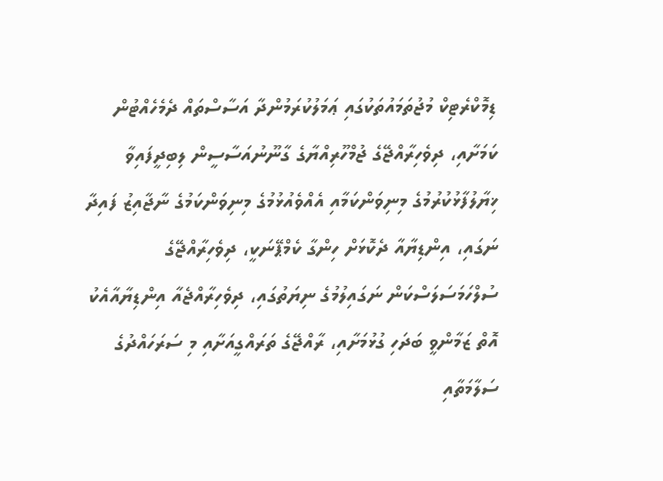ޑިމޮކްރެޓިކް މުޖުތަމައުތަކުގައި ޢަމަލުކުރަމުންދާ އަސާސްތައް ދެމެހެއްޓުން ކަމަށާއި، ދިވެހިރާއްޖޭގެ ޖުމްހޫރިއްޔާގެ ގާނޫނުއަސާސީން ލިބިދީފައިވާ ޚިޔާލުފާޅުކުރުމުގެ މިނިވަންކަމާއި އެއްވެއުޅުމުގެ މިނިވަންކަމުގެ ނާޖާއިޒު ފައިދާ ނަގައި، އިންޑިޔާއާ ދެކޮޅަށް ހިންގާ ކެމްޕޭނަކީ، ދިވެހިރާއްޖޭގެ ސުލްހަމަސަލަސްކަން ނަގައިލުމުގެ ނިޔަތުގައި، ދިވެހިރާއްޖެއާ އިންޑިޔާއާއެކު އޮތް ޒަމާންވީ ބަދަހި ގުޅުމަށާއި، ރާއްޖޭގެ ތަރައްގީއަށާއި މި ސަރަހައްދުގެ ސަލާމަތާއި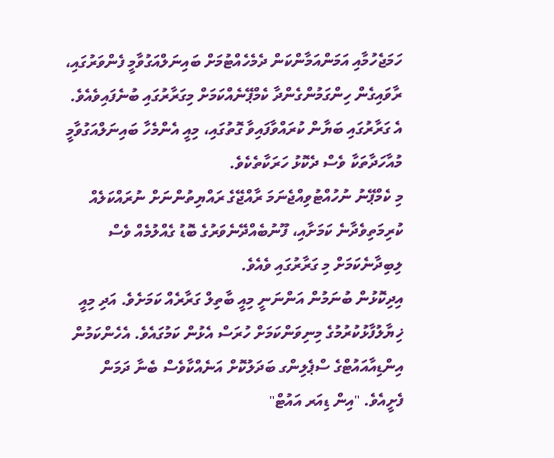ހަމަޖެހުމާއި އަމަންއަމާންކަން ދެމެހެއްޓުމަށް ބައިނަލްއަގުވާމީ ފެންވަރުގައި، ރާވައިގެން ހިންގަމުންގެންދާ ކެމްޕޭނެއްކަމަށް މިގަރާރުގައި ބުނެފައިވެއެވެ.
އެ ގަރާރުގައި ބަޔާން ކުރައްވާފައިވާ ގޮތުގައި، މިއީ އެންމެހާ ބައިނަލްއަގުވާމީ މުއާހަދާތަކާ ވެސް ދެކޮޅު ހަރަކާތެކެވެ.
މި ކެމްޕޭނު ނުހުއްޓުވިއްޖެނަމަ ރާއްޖޭގެ ރައްޔިތުންނަށް ނުރައްކަލެއް ކުރިމަތިވެދާނެ ކަމަށާއި، ފޫނުބެއްދޭނެވަރުގެ ބޮޑު ގެއްލުމެއް ވެސް ލިބިދާނެކަމަށް މި ގަރާރުގައި ވެއެވެ.
އިދިކޮޅުން ބުނަމުން އަންނަނީ މިއީ ބާތިލް ގަރާރެއް ކަމަށެވެ. އަދި މިއީ ޚިޔާލުފާޅުކުރުމުގެ މިނިވަންކަމަށް ހުރަސް އެޅުން ކަމުގައެވެ. އެހެންކަމުން އިންޑިއާއައުޓްގެ ސްޕެލިންގ ބަދަލުކޮށް އަނެއްކާވެސް ބެނާ ދަމަން ފެށީއެވެ. "އިން ޑިއަރ އައުޓް"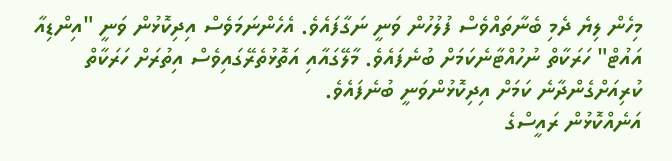މިހެން ލިޔެ ދެމި ބެނާތައްވެސް ފުލުހުން ވަނީ ނަގާފައެވެ. އެހެންނަމަވެސް އިދިކޮޅުން ވަނީ "އިންޑިއާ އައުޓް" ހަރަކާތް ނުހުއްޓާނެކަމަށް ބުނެފައެވެ. މާލޭގައާއި އަތޮޅުތެރޭގައިވެސް އިތުރަށް ހަރަކާތް ކުރިއަށްގެންދާނެ ކަމަށް އިދިކޮޅުންވަނީ ބުނެފައެވެ.
އަނެއްކޮޅުން ރައީސްގެ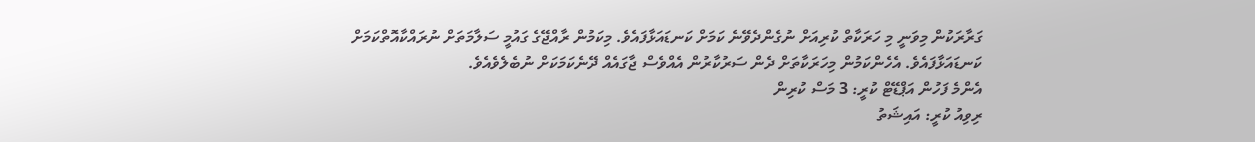ގަރާރަކުން މިވަނީ މި ހަރަކާތް ކުރިއަށް ނުގެންދެވޭނެ ކަމަށް ކަނޑައަޅާފައެވެ. މިކަމުން ރާއްޖޭގެ ގައުމީ ސަލާމަތަށް ނުރައްކާއޮތްކަމަށް ކަނޑައަޅާފައެވެ. އެހެންކަމުން މިހަރަކާތަށް ދެން ސަރުކާރުން އެއްވެސް ޖާގައެއް ދޭނެކަމަކަށް ނުބެލެވެއެވެ.
އެންމެ ފަހުން އަޕްޑޭޓް ކުރީ: 3 މަސް ކުރިން
ރިވިއު ކުރީ: އައިޝަތު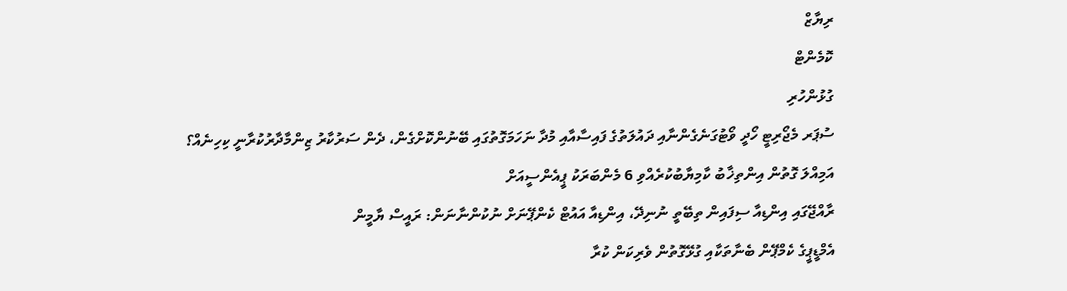ރިޔާޒް
ކޮމެންޓް
ގުޅުންހުރި
ސުޕަރ މެޖޯރިޓީ ހޯދީ ވޯޓުގަނެގެންނާއި ދައުލަތުގެ ފައިސާއާއި މުދާ ނަހަމަގޮތުގައި ބޭނުންކޮށްގެން، ދެން ސަރުކާރު ޒިންމާދާރުކުރާނީ ކިހިނެއް؟
އަމިއްލަ ގޮތުން އިންތިޚާބު ކާމިޔާބުކުރެއްވި 6 މެންބަރަކު ޕީއެންސީއަށް
ރާއްޖޭގައި އިންޑިއާ ސިފައިން ތިބޭތީ ނުނިދޭ، އިންޑިއާ އައުޓް ކެންޕޭނަށް ނުކުންނާނަން: ރައީސް ޔާމީން
އެމްޑީޕީގެ ކެމްޕޭން ބެނާތަކާއި ގުޅޭގޮތުން ވެރިކަން ކުރާ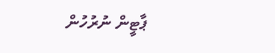ޕާޓީން ނުރުހުން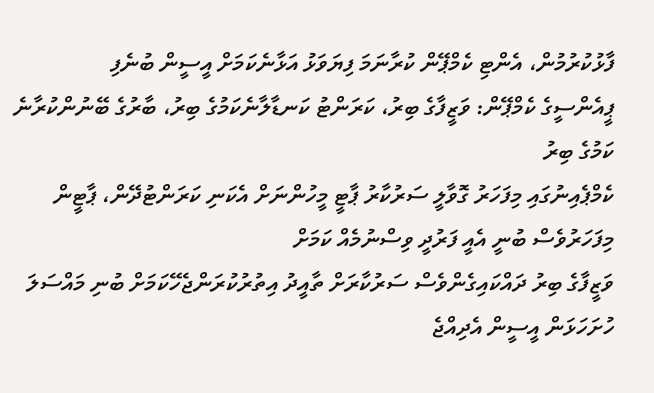ފާޅުކުރުމުން، އެންޓި ކެމްޕޭން ކުރާނަމަ ފިޔަވަޅު އަޅާނެކަމަށް އީސީން ބުނެފި
ޕީއެންސީގެ ކެމްޕޭން: ވަޒީފާގެ ބިރު، ކަރަންޓު ކަނޑާލާނެކަމުގެ ބިރު، ބާރުގެ ބޭނުންކުރާނެ ކަމުގެ ބިރު
ކެމްޕެއިނުގައި މިފަހަރު ގޮވާލީ ސަރުކާރު ޕާޓީ މީހުންނަށް އެކަނި ކަރަންޓުދޭން، ޕާޓީން މިފަހަރުވެސް ބުނީ އެއީ ފަރުދީ ވިސްނުމެއް ކަމަށް
ވަޒީފާގެ ބިރު ދައްކައިގެންވެސް ސަރުކާރަށް ތާއީދު އިތުރުކުރަންޖެހޭކަމަށް ބުނި މައްސަލަ ހުށަހަޅަން އީސީން އެދިއްޖެ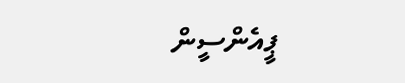ޕީއެންސީން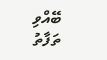ބޭއްވި ތަފާތު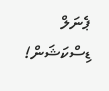ޕެނަލް ޑިސްކަޝަން!